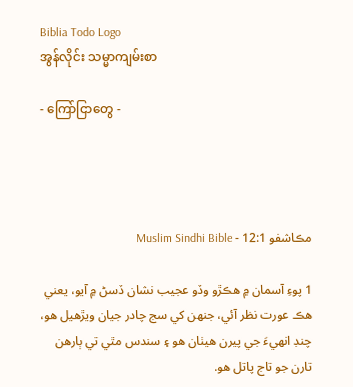Biblia Todo Logo
အွန်လိုင်း သမ္မာကျမ်းစာ

- ကြော်ငြာတွေ -




مڪاشفو 12:1 - Muslim Sindhi Bible

1 پوءِ آسمان ۾ هڪڙو وڏو عجيب نشان ڏسڻ ۾ آيو، يعني هڪ عورت نظر آئي، جنهن کي سج چادر جيان ويڙهيل هو، چنڊ انهيءَ جي پيرن هيٺان هو ۽ سندس مٿي تي ٻارهن تارن جو تاج پاتل هو.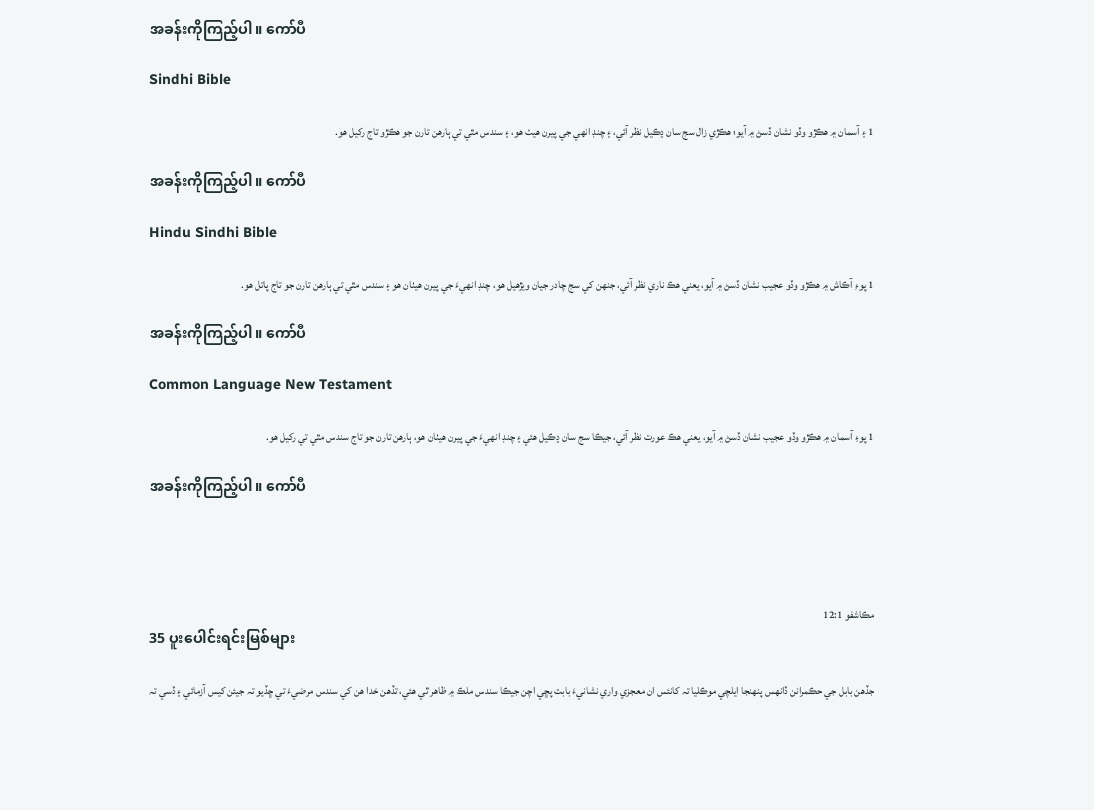အခန်းကိုကြည့်ပါ။ ကော်ပီ

Sindhi Bible

1 ۽ آسمان ۾ هڪڙو وڏو نشان ڏسڻ ۾ آيو؛ هڪڙي زال سج سان ڍڪيل نظر آئي، ۽ چنڊ انهي جي پيرن هيٺ هو، ۽ سندس مٿي تي ٻارهن تارن جو هڪڙو تاج رکيل هو.

အခန်းကိုကြည့်ပါ။ ကော်ပီ

Hindu Sindhi Bible

1 پوءِ آڪاش ۾ هڪڙو وڏو عجيب نشان ڏسڻ ۾ آيو، يعني هڪ ناري نظر آئي، جنهن کي سج چادر جيان ويڙهيل هو، چنڊ انهيءَ جي پيرن هيٺان هو ۽ سندس مٿي تي ٻارهن تارن جو تاج پاتل هو.

အခန်းကိုကြည့်ပါ။ ကော်ပီ

Common Language New Testament

1 پوءِ آسمان ۾ ھڪڙو وڏو عجيب نشان ڏسڻ ۾ آيو، يعني ھڪ عورت نظر آئي، جيڪا سج سان ڍڪيل ھئي ۽ چنڊ انھيءَ جي پيرن ھيٺان ھو، ٻارھن تارن جو تاج سندس مٿي تي رکيل ھو.

အခန်းကိုကြည့်ပါ။ ကော်ပီ




مڪاشفو 12:1
35 ပူးပေါင်းရင်းမြစ်များ

جڏهن بابل جي حڪمرانن ڏانهس پنهنجا ايلچي موڪليا تہ کانئس ان معجزي واري نشانيءَ بابت پڇي اچن جيڪا سندس ملڪ ۾ ظاهر ٿي هئي، تڏهن خدا هن کي سندس مرضيءَ تي ڇڏيو تہ جيئن کيس آزمائي ۽ ڏسي تہ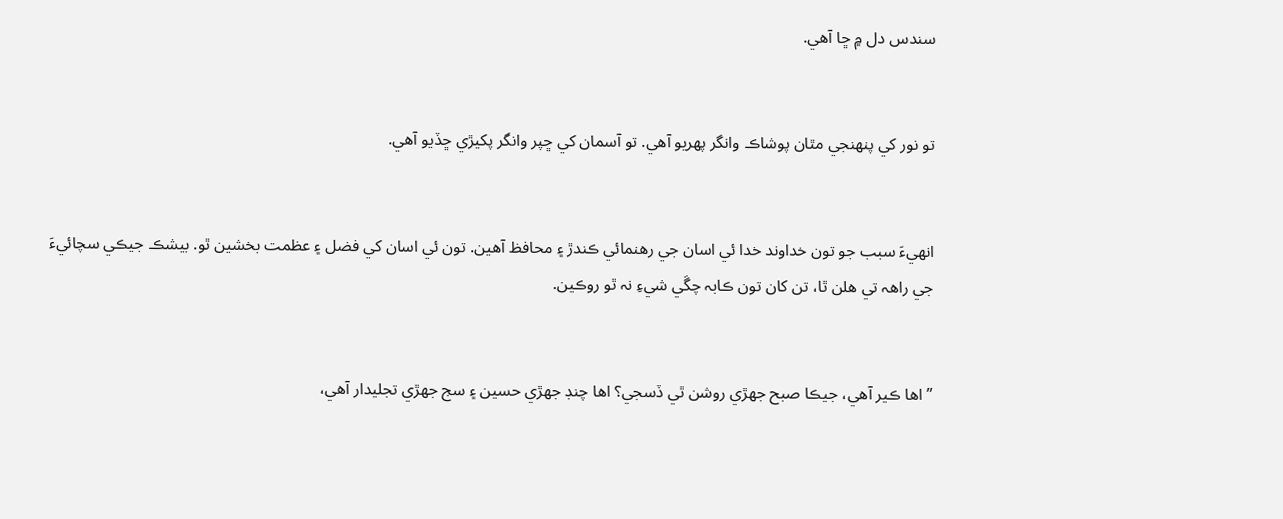سندس دل ۾ ڇا آهي.


تو نور کي پنهنجي مٿان پوشاڪ وانگر پهريو آهي. تو آسمان کي ڇپر وانگر پکيڙي ڇڏيو آهي.


انهيءَ سبب جو تون خداوند خدا ئي اسان جي رهنمائي ڪندڙ ۽ محافظ آهين. تون ئي اسان کي فضل ۽ عظمت بخشين ٿو. بيشڪ جيڪي سچائيءَ جي راهہ تي هلن ٿا، تن کان تون ڪابہ چڱي شيءِ نہ ٿو روڪين.


”اها ڪير آهي، جيڪا صبح جهڙي روشن ٿي ڏسجي؟ اها چنڊ جهڙي حسين ۽ سج جهڙي تجليدار آهي،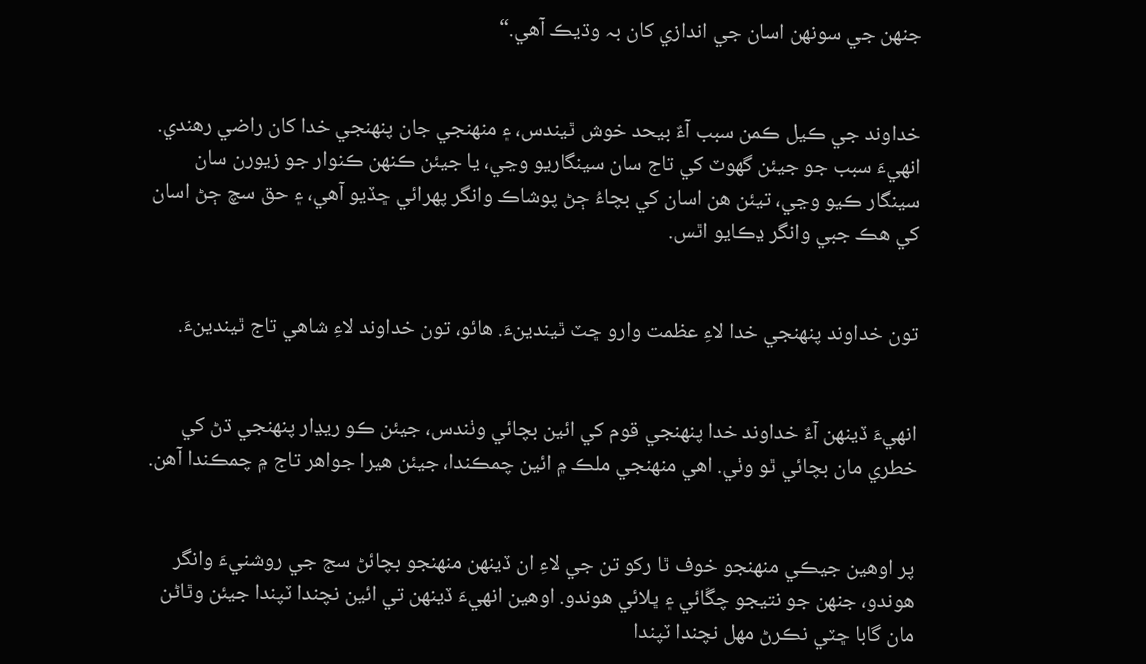جنهن جي سونهن اسان جي اندازي کان بہ وڌيڪ آهي.“


خداوند جي ڪيل ڪمن سبب آءٌ بيحد خوش ٿيندس، ۽ منهنجي جان پنهنجي خدا کان راضي رهندي. انهيءَ سبب جو جيئن گھوٽ کي تاج سان سينگاريو وڃي، يا جيئن ڪنهن ڪنوار جو زيورن سان سينگار ڪيو وڃي، تيئن هن اسان کي بچاءُ ڄڻ پوشاڪ وانگر پهرائي ڇڏيو آهي، ۽ حق سچ ڄڻ اسان کي هڪ جبي وانگر ڍڪايو اٿس.


تون خداوند پنهنجي خدا لاءِ عظمت وارو ڇٽ ٿيندينءَ. هائو، تون خداوند لاءِ شاهي تاج ٿيندينءَ.


انهيءَ ڏينهن آءٌ خداوند خدا پنهنجي قوم کي ائين بچائي وٺندس، جيئن ڪو ريڍار پنهنجي ڌڻ کي خطري مان بچائي ٿو وٺي. اهي منهنجي ملڪ ۾ ائين چمڪندا، جيئن هيرا جواهر تاج ۾ چمڪندا آهن.


پر اوهين جيڪي منهنجو خوف ٿا رکو تن جي لاءِ ان ڏينهن منهنجو بچائڻ سج جي روشنيءَ وانگر هوندو، جنهن جو نتيجو چڱائي ۽ ڀلائي هوندو. اوهين انهيءَ ڏينهن تي ائين نچندا ٽپندا جيئن وٿاڻن مان گابا ڇٽي نڪرڻ مهل نچندا ٽپندا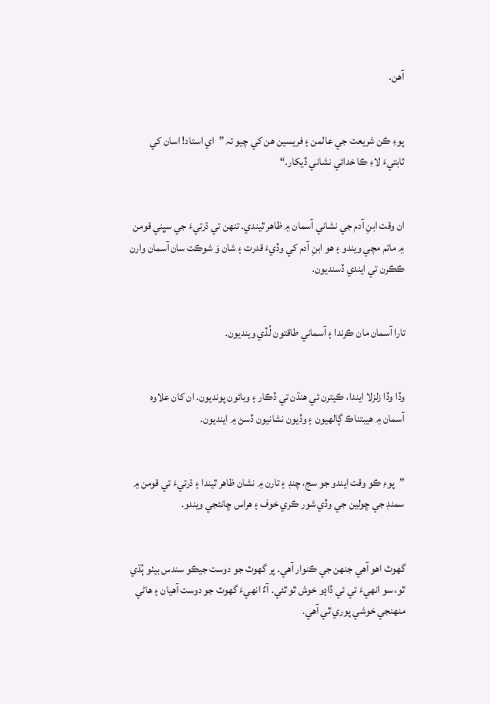آهن.


پوءِ ڪن شريعت جي عالمن ۽ فريسين هن کي چيو تہ ”اي استاد! اسان کي ثابتيءَ لاءِ ڪا خدائي نشاني ڏيکار.“


ان وقت ابنِ آدم جي نشاني آسمان ۾ ظاهر ٿيندي. تنهن تي ڌرتيءَ جي سڀني قومن ۾ ماتم مچي ويندو ۽ هو ابنِ آدم کي وڏيءَ قدرت ۽ شان وَ شوڪت سان آسمان وارن ڪڪرن تي ايندي ڏسنديون.


تارا آسمان مان ڪرندا ۽ آسماني طاقتون لُڏي وينديون.


وڏا وڏا زلزلا ايندا، ڪيترن ئي هنڌن تي ڏڪار ۽ وبائون پونديون. ان کان علاوہ آسمان ۾ هيبتناڪ ڳالهيون ۽ وڏيون نشانيون ڏسڻ ۾ اينديون.


”پوءِ ڪو وقت ايندو جو سج، چنڊ ۽ تارن ۾ نشان ظاهر ٿيندا ۽ ڌرتيءَ تي قومن ۾ سمنڊ جي ڇولين جي وڏي شور ڪري خوف ۽ هراس ڇانئجي ويندو.


گھوٽ اهو آهي جنهن جي ڪنوار آهي. پر گھوٽ جو دوست جيڪو سندس بيٺو ٻُڌي ٿو، سو انهيءَ تي ئي ڏاڍو خوش ٿو ٿئي. آءٌ انهيءَ گھوٽ جو دوست آهيان ۽ هاڻي منهنجي خوشي پوري ٿي آهي.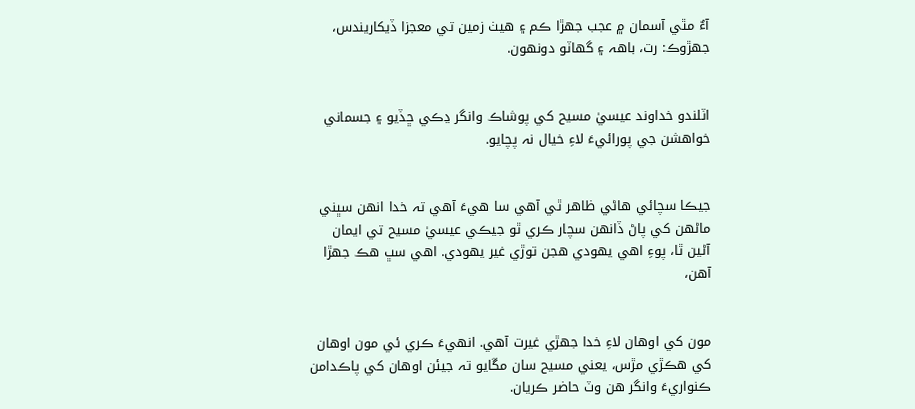آءٌ مٿي آسمان ۾ عجب جهڙا ڪم ۽ هيٺ زمين تي معجزا ڏيکاريندس، جهڙوڪ: رت، باهہ ۽ گھاٽو دونهون.


اٽلندو خداوند عيسيٰ مسيح کي پوشاڪ وانگر ڍڪي ڇڏيو ۽ جسماني خواهشن جي پورائيءَ لاءِ خيال نہ پچايو.


جيڪا سچائي هاڻي ظاهر ٿي آهي سا هيءَ آهي تہ خدا انهن سڀني ماڻهن کي پاڻ ڏانهن سچار ڪري ٿو جيڪي عيسيٰ مسيح تي ايمان آڻين ٿا، پوءِ اهي يهودي هجن توڙي غير يهودي. اهي سڀ هڪ جهڙا آهن،


مون کي اوهان لاءِ خدا جهڙي غيرت آهي. انهيءَ ڪري ئي مون اوهان کي هڪڙي مڙس، يعني مسيح سان مڱايو تہ جيئن اوهان کي پاڪدامن ڪنواريءَ وانگر هن وٽ حاضر ڪريان.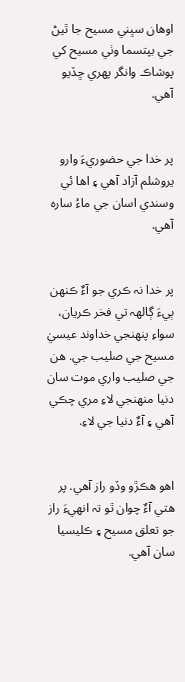اوهان سڀني مسيح جا ٿيڻ جي بپتسما وٺي مسيح کي پوشاڪ وانگر پهري ڇڏيو آهي.


پر خدا جي حضوريءَ وارو يروشلم آزاد آهي ۽ اها ئي وسندي اسان جي ماءُ سارہ آهي.


پر خدا نہ ڪري جو آءٌ ڪنهن ٻيءَ ڳالهہ تي فخر ڪريان، سواءِ پنهنجي خداوند عيسيٰ مسيح جي صليب جي. هن جي صليب واري موت سان دنيا منهنجي لاءِ مري چڪي آهي ۽ آءٌ دنيا جي لاءِ.


اهو هڪڙو وڏو راز آهي. پر هتي آءٌ چوان ٿو تہ انهيءَ راز جو تعلق مسيح ۽ ڪليسيا سان آهي.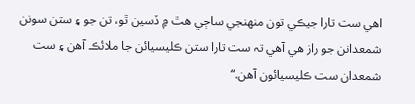اهي ست تارا جيڪي تون منهنجي ساڄي هٿ ۾ ڏسين ٿو، تن جو ۽ ستن سونن شمعدانن جو راز هي آهي تہ ست تارا ستن ڪليسيائن جا ملائڪ آهن ۽ ست شمعدان ست ڪليسيائون آهن.“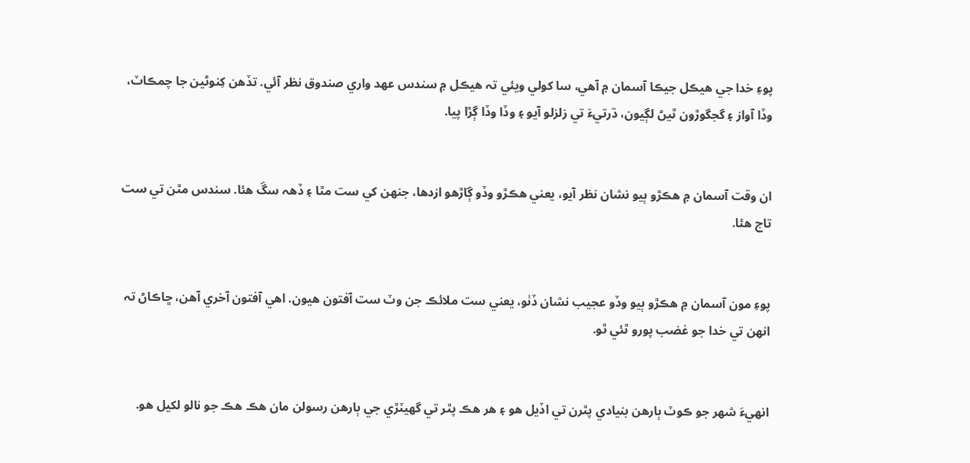پوءِ خدا جي هيڪل جيڪا آسمان ۾ آهي، سا کولي ويئي تہ هيڪل ۾ سندس عهد واري صندوق نظر آئي. تڏهن کِنوڻين جا چمڪاٽ، وڏا آواز ۽ گجگوڙون ٿيڻ لڳيون، ڌرتيءَ تي زلزلو آيو ۽ وڏا وڏا ڳڙا پيا.


ان وقت آسمان ۾ هڪڙو ٻيو نشان نظر آيو، يعني هڪڙو وڏو ڳاڙهو ازدها، جنهن کي ست مٿا ۽ ڏهہ سڱ هئا. سندس مٿن تي ست تاج هئا.


پوءِ مون آسمان ۾ هڪڙو ٻيو وڏو عجيب نشان ڏٺو، يعني ست ملائڪ جن وٽ ست آفتون هيون. اهي آفتون آخري آهن، ڇاڪاڻ تہ انهن تي خدا جو غضب پورو ٿئي ٿو.


انهيءَ شهر جو ڪوٽ ٻارهن بنيادي پٿرن تي اڏيل هو ۽ هر هڪ پٿر تي گھيٽڙي جي ٻارهن رسولن مان هڪ هڪ جو نالو لکيل هو.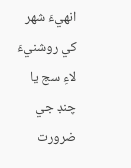انهيءَ شهر کي روشنيءَ لاءِ سج يا چنڊ جي ضرورت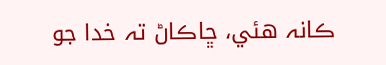ڪانہ هئي، ڇاڪاڻ تہ خدا جو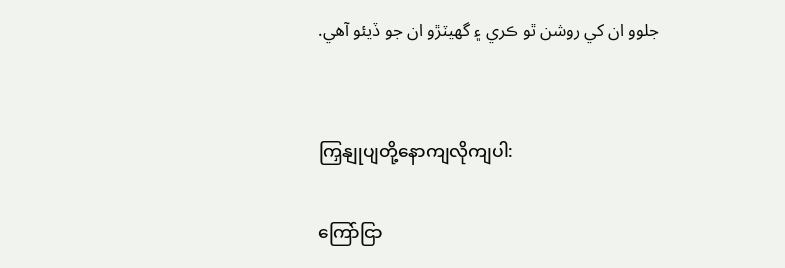جلوو ان کي روشن ٿو ڪري ۽ گھيٽڙو ان جو ڏيئو آهي.


ကြှနျုပျတို့နောကျလိုကျပါ:

ကြော်ငြာ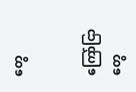တွေ


ကြော်ငြာတွေ